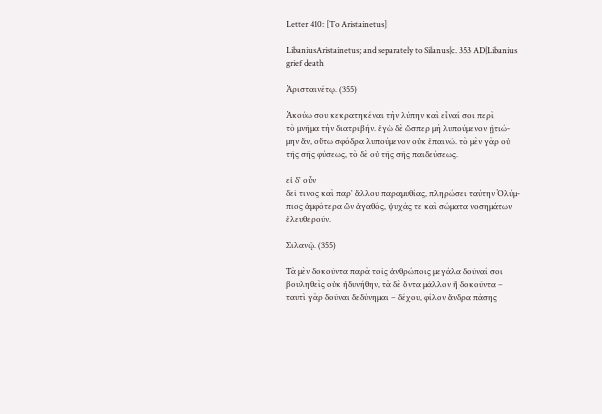Letter 410: [To Aristainetus]

LibaniusAristainetus; and separately to Silanus|c. 353 AD|Libanius
grief death

Ἀρισταινέτῳ. (355)

Ἀκούω σου κεκρατηκέναι τὴν λύπην καὶ εἶναί σοι περὶ
τὸ μνῆμα τὴν διατριβήν. ἐγὼ δὲ ὥσπερ μὴ λυπούμενον ᾐτιώ-
μην ἄν, οὕτω σφόδρα λυπούμενον οὐκ ἐπαινῶ. τὸ μὲν γὰρ οὐ
τῆς σῆς φύσεως, τὸ δὲ οὐ τῆς σῆς παιδεύσεως.

εἰ δ᾿ οὗν
δεῖ τινος καὶ παρ᾿ ἄλλου παραμυθίας, πληρώσει ταύτην Ὀλύμ-
πιος ἀμφότερα ὢν ἀγαθός, ψυχάς τε καὶ σώματα νοσημάτων
ἐλευθεροῦν.

Σιλανῷ. (355)

Τὰ μὲν δοκοῦντα παρὰ τοῖς ἀνθρώποις μεγάλα δοῦναί σοι
βουληθεὶς οὐκ ἠδυνήθην, τὰ δὲ ὄντα μᾶλλον ἢ δοκοῦντα –
ταυτὶ γὰρ δοῦναι δεδύνημαι – δέχου, φίλον ἄνδρα πάσης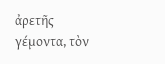ἀρετῆς γέμοντα, τὸν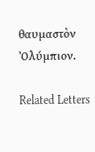θαυμαστὸν Ὀλύμπιον.

Related Letters